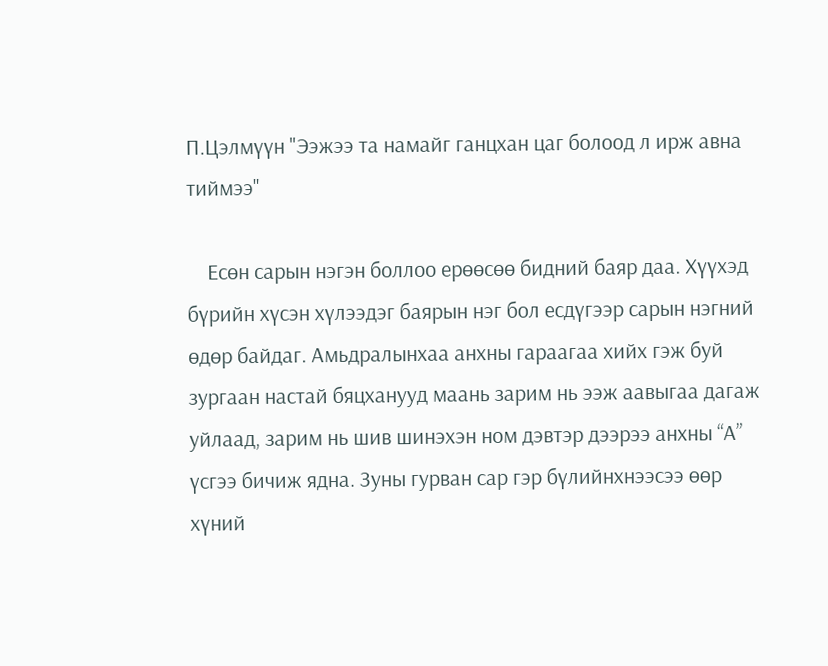П.Цэлмүүн "Ээжээ та намайг ганцхан цаг болоод л ирж авна тиймээ"

    Есөн сарын нэгэн боллоо ерөөсөө бидний баяр даа. Хүүхэд бүрийн хүсэн хүлээдэг баярын нэг бол есдүгээр сарын нэгний өдөр байдаг. Амьдралынхаа анхны гараагаа хийх гэж буй зургаан настай бяцханууд маань зарим нь ээж аавыгаа дагаж уйлаад, зарим нь шив шинэхэн ном дэвтэр дээрээ анхны “А” үсгээ бичиж ядна. Зуны гурван сар гэр бүлийнхнээсээ өөр хүний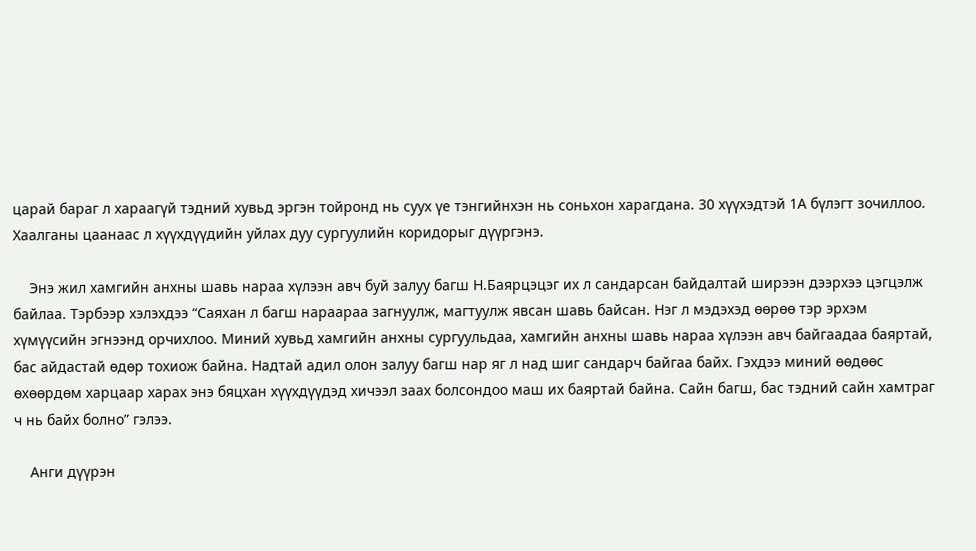царай бараг л хараагүй тэдний хувьд эргэн тойронд нь суух үе тэнгийнхэн нь соньхон харагдана. 30 хүүхэдтэй 1А бүлэгт зочиллоо. Хаалганы цаанаас л хүүхдүүдийн уйлах дуу сургуулийн коридорыг дүүргэнэ.

    Энэ жил хамгийн анхны шавь нараа хүлээн авч буй залуу багш Н.Баярцэцэг их л сандарсан байдалтай ширээн дээрхээ цэгцэлж байлаа. Тэрбээр хэлэхдээ “Саяхан л багш нараараа загнуулж, магтуулж явсан шавь байсан. Нэг л мэдэхэд өөрөө тэр эрхэм хүмүүсийн эгнээнд орчихлоо. Миний хувьд хамгийн анхны сургуульдаа, хамгийн анхны шавь нараа хүлээн авч байгаадаа баяртай, бас айдастай өдөр тохиож байна. Надтай адил олон залуу багш нар яг л над шиг сандарч байгаа байх. Гэхдээ миний өөдөөс өхөөрдөм харцаар харах энэ бяцхан хүүхдүүдэд хичээл заах болсондоо маш их баяртай байна. Сайн багш, бас тэдний сайн хамтраг ч нь байх болно” гэлээ.

    Анги дүүрэн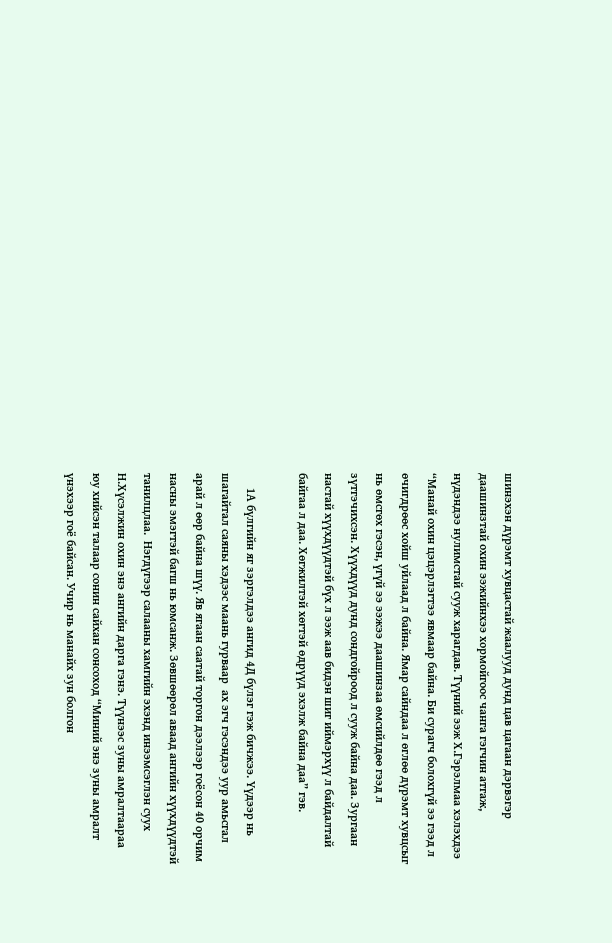шинэхэн дүрэмт хувцастай жаалууд дунд цав цагаан дэрвэгэр даашинзтай охин ээжийнхээ хормойгоос чанга гэгчин атгаж, нүдэндээ нулимстай сууж харагдав. Түүний ээж Х.Гэрэлмаа хэлэхдээ “Манай охин цэцэрлэгтээ явмаар байна. Би сурагч болохгүй ээ гээд л өчигдрөөс хойш уйлаад л байна. Ямар сайндаа л өглөө дүрэмт хувцсыг нь өмсгөх гэсэн, үгүй ээ ээжээ даашинзаа өмсийлдөө гээд л зүтгэчихсэн. Хүүхдүүд дунд сондгойроод л сууж байна даа. Зургаан настай хүүхдүүдтэй бүх л ээж аав бидэн шиг иймэрхүү л байдалтай байгаа л даа. Хөгжилтэй хөгтэй өдрүүд эхэлж байна даа” гэв.

     1А бүлгийн яг зэргэлдээ ангид 4Д бүлэг гэж бичжээ. Үүдээр нь шагайтал саяны хэдээс маань гурваар  ах эгч гэсэндээ уур амьсгал арай л өөр байна шүү. Яв ягаан саатай торгон дээлээр гоёсон 40 орчим насны эмэгтэй багш нь юмсанж. Зөвшөөрөл аваад ангийн хүүхдүүдтэй танилцлаа.  Нэгдүгээр салааны хамгийн эхэнд инээмсэглэн суух Н.Хүсэлжин охин энэ ангийн дарга гэнэ. Түүнээс зуны амралтаараа юу хийсэн талаар сонин сайхан сонсоход “Миний энэ зуны амралт үнэхээр гоё байсан. Учир нь манайх зун болгон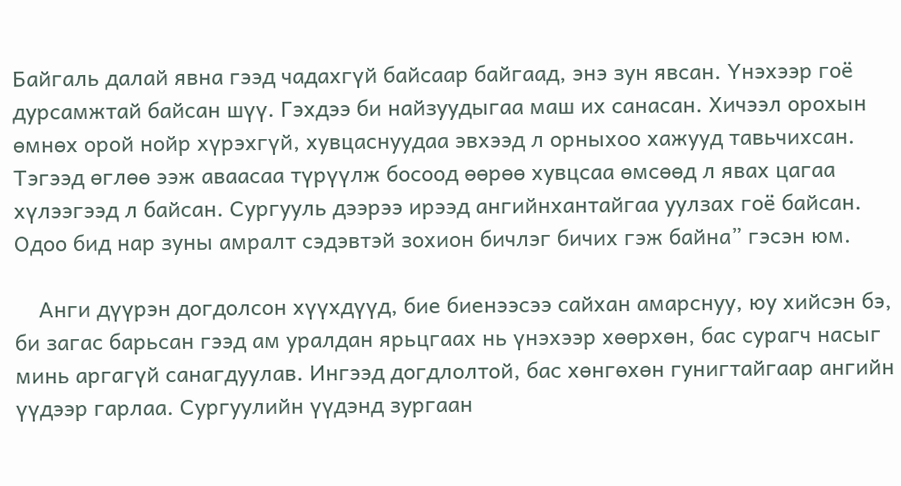Байгаль далай явна гээд чадахгүй байсаар байгаад, энэ зун явсан. Үнэхээр гоё дурсамжтай байсан шүү. Гэхдээ би найзуудыгаа маш их санасан. Хичээл орохын өмнөх орой нойр хүрэхгүй, хувцаснуудаа эвхээд л орныхоо хажууд тавьчихсан. Тэгээд өглөө ээж аваасаа түрүүлж босоод өөрөө хувцсаа өмсөөд л явах цагаа хүлээгээд л байсан. Сургууль дээрээ ирээд ангийнхантайгаа уулзах гоё байсан. Одоо бид нар зуны амралт сэдэвтэй зохион бичлэг бичих гэж байна” гэсэн юм.

    Анги дүүрэн догдолсон хүүхдүүд, бие биенээсээ сайхан амарснуу, юу хийсэн бэ, би загас барьсан гээд ам уралдан ярьцгаах нь үнэхээр хөөрхөн, бас сурагч насыг минь аргагүй санагдуулав. Ингээд догдлолтой, бас хөнгөхөн гунигтайгаар ангийн үүдээр гарлаа. Сургуулийн үүдэнд зургаан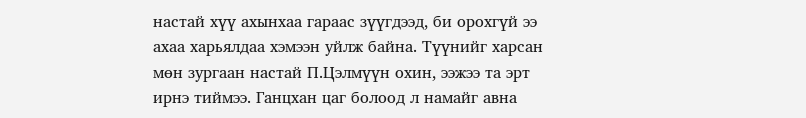настай хүү ахынхаа гараас зүүгдээд, би орохгүй ээ ахаа харьялдаа хэмээн уйлж байна. Түүнийг харсан мөн зургаан настай П.Цэлмүүн охин, ээжээ та эрт ирнэ тиймээ. Ганцхан цаг болоод л намайг авна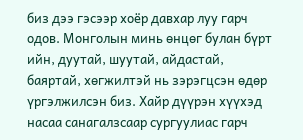биз дээ гэсээр хоёр давхар луу гарч одов. Монголын минь өнцөг булан бүрт ийн, дуутай, шуутай, айдастай, баяртай, хөгжилтэй нь зэрэгцсэн өдөр үргэлжилсэн биз. Хайр дүүрэн хүүхэд насаа санагалзсаар сургуулиас гарч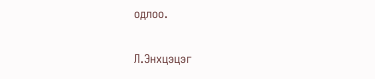одлоо.

Л.Энхцэцэг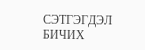СЭТГЭГДЭЛ БИЧИХ